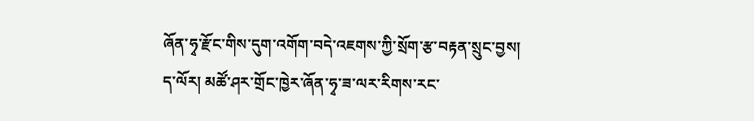ཞོན་ཧྭ་རྫོང་གིས་དུག་འགོག་བདེ་འཇགས་ཀྱི་སྲོག་རྩ་བརྟན་སྲུང་བྱས།
ད་ལོར། མཚོ་ཤར་གྲོང་ཁྱེར་ཞོན་ཧྭ་ཟ་ལར་རིགས་རང་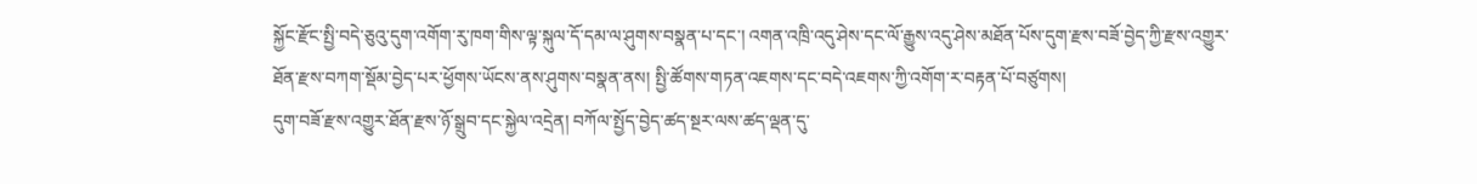སྐྱོང་རྫོང་སྤྱི་བདེ་ཅུའུ་དུག་འགོག་རུ་ཁག་གིས་ལྟ་སྐུལ་དོ་དམ་ལ་ཤུགས་བསྣན་པ་དང་། འགན་འཁྲི་འདུ་ཤེས་དང་ལོ་རྒྱུས་འདུ་ཤེས་མཐོན་པོས་དུག་རྫས་བཟོ་བྱེད་ཀྱི་རྫས་འགྱུར་ཐོན་རྫས་བཀག་སྡོམ་བྱེད་པར་ཕྱོགས་ཡོངས་ནས་ཤུགས་བསྣན་ནས། སྤྱི་ཚོགས་གཏན་འཇགས་དང་བདེ་འཇགས་ཀྱི་འགོག་ར་བརྟན་པོ་བཙུགས།
དུག་བཟོ་རྫས་འགྱུར་ཐོན་རྫས་ཉོ་སྒྲུབ་དང་སྐྱེལ་འདྲེན། བཀོལ་སྤྱོད་བྱེད་ཚད་སྔར་ལས་ཚད་ལྡན་དུ་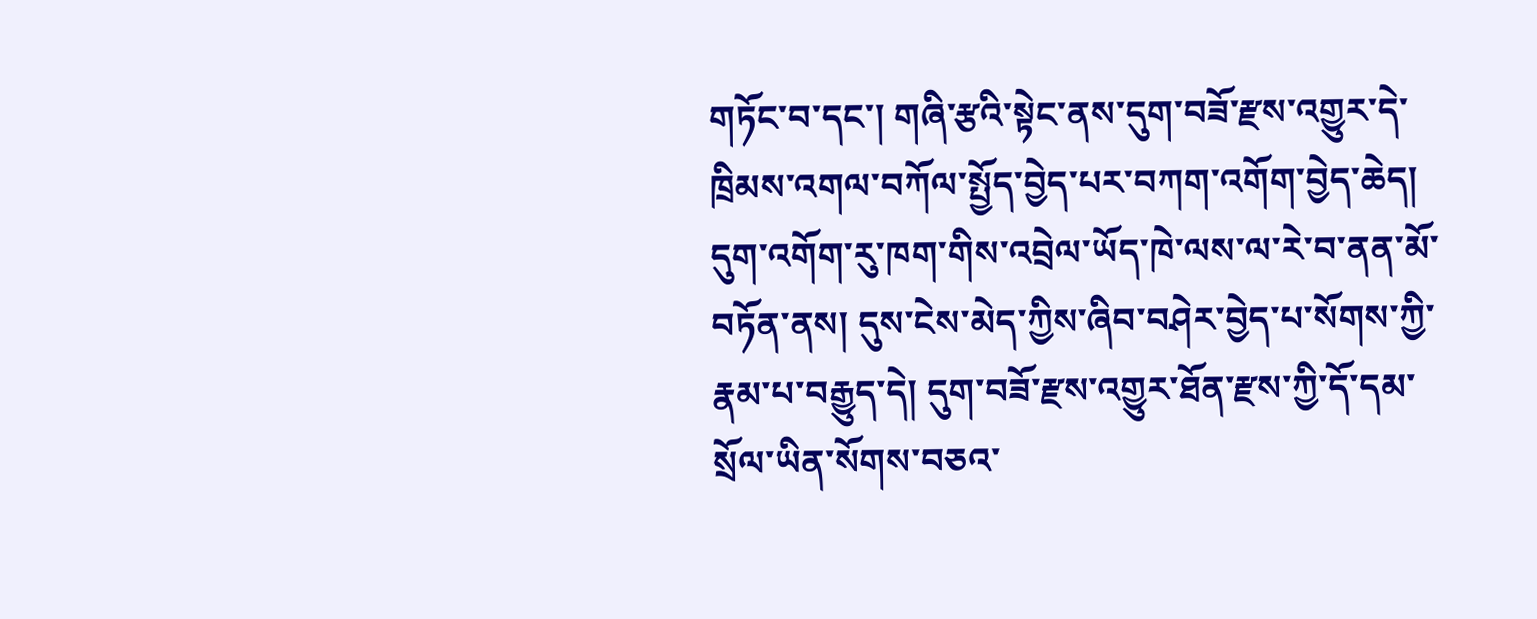གཏོང་བ་དང་། གཞི་རྩའི་སྟེང་ནས་དུག་བཟོ་རྫས་འགྱུར་དེ་ཁྲིམས་འགལ་བཀོལ་སྤྱོད་བྱེད་པར་བཀག་འགོག་བྱེད་ཆེད། དུག་འགོག་རུ་ཁག་གིས་འབྲེལ་ཡོད་ཁེ་ལས་ལ་རེ་བ་ནན་མོ་བཏོན་ནས། དུས་ངེས་མེད་ཀྱིས་ཞིབ་བཤེར་བྱེད་པ་སོགས་ཀྱི་རྣམ་པ་བརྒྱུད་དེ། དུག་བཟོ་རྫས་འགྱུར་ཐོན་རྫས་ཀྱི་དོ་དམ་སྲོལ་ཡིན་སོགས་བཅའ་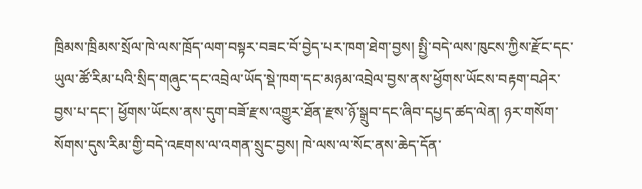ཁྲིམས་ཁྲིམས་སྲོལ་ཁེ་ལས་ཁྲོད་ལག་བསྟར་བཟང་བོ་བྱེད་པར་ཁག་ཐེག་བྱས། སྤྱི་བདེ་ལས་ཁུངས་ཀྱིས་རྫོང་དང་ཡུལ་ཚོ་རིམ་པའི་སྲིད་གཞུང་དང་འབྲེལ་ཡོད་སྡེ་ཁག་དང་མཉམ་འབྲེལ་བྱས་ནས་ཕྱོགས་ཡོངས་བརྟག་བཤེར་བྱས་པ་དང་། ཕྱོགས་ཡོངས་ནས་དུག་བཟོ་རྫས་འགྱུར་ཐོན་རྫས་ཉོ་སྒྲུབ་དང་ཞིབ་དཔྱད་ཚད་ལེན། ཉར་གསོག་སོགས་དུས་རིམ་གྱི་བདེ་འཇགས་ལ་འགན་སྲུང་བྱས། ཁེ་ལས་ལ་སོང་ནས་ཆེད་དོན་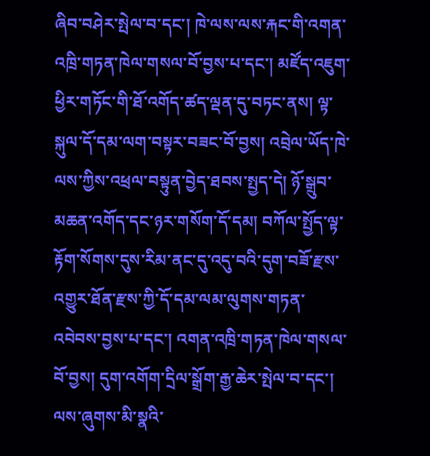ཞིབ་བཤེར་སྤེལ་བ་དང་། ཁེ་ལས་ལས་རྐང་གི་འགན་འཁྲི་གཏན་ཁེལ་གསལ་བོ་བྱས་པ་དང་། མཛོད་འཇུག་ཕྱིར་གཏོང་གི་ཐོ་འགོད་ཚད་ལྡན་དུ་བཏང་ནས། ལྟ་སྐུལ་དོ་དམ་ལག་བསྟར་བཟང་བོ་བྱས། འབྲེལ་ཡོད་ཁེ་ལས་ཀྱིས་འཕྲལ་བསྟུན་བྱེད་ཐབས་སྤྱད་དེ། ཉོ་སྒྲུབ་མཆན་འགོད་དང་ཉར་གསོག་དོ་དམ། བཀོལ་སྤྱོད་ལྟ་རྟོག་སོགས་དུས་རིམ་ནང་དུ་འདུ་བའི་དུག་བཟོ་རྫས་འགྱུར་ཐོན་རྫས་ཀྱི་དོ་དམ་ལམ་ལུགས་གཏན་འབེབས་བྱས་པ་དང་། འགན་འཁྲི་གཏན་ཁེལ་གསལ་བོ་བྱས། དུག་འགོག་དྲིལ་སྒྲོག་རྒྱ་ཆེར་སྤེལ་བ་དང་། ལས་ཞུགས་མི་སྣའི་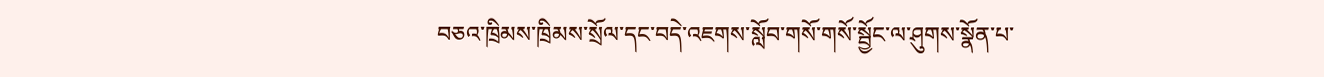བཅའ་ཁྲིམས་ཁྲིམས་སྲོལ་དང་བདེ་འཇགས་སློབ་གསོ་གསོ་སྦྱོང་ལ་ཤུགས་སྣོན་པ་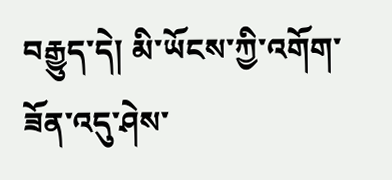བརྒྱུད་དེ། མི་ཡོངས་ཀྱི་འགོག་ཟོན་འདུ་ཤེས་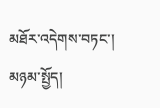མཐོར་འདེགས་བཏང་།
མཉམ་སྤྱོད།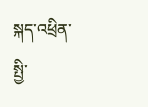སྐད་འཕྲིན་སྤྱི་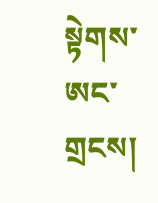སྟེགས་ཨང་གྲངས།